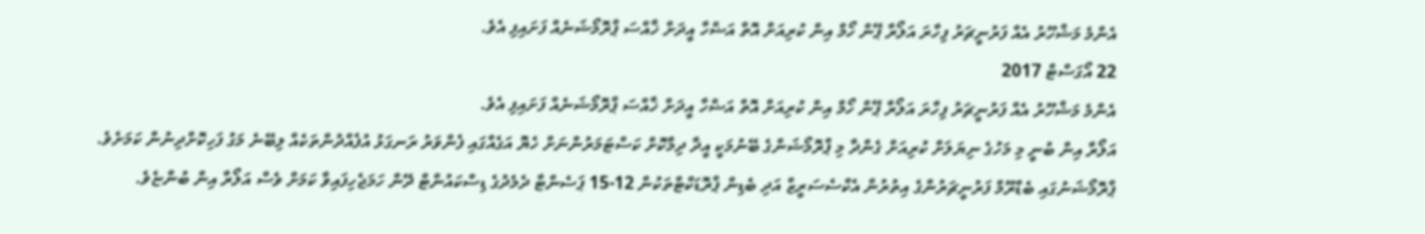އެންމެ މަޝްހޫރު އެއް ފަރުނީޗަރު ފިހާރަ އަލޯރާ ޕޭން ހޯމް އިން ކުރިއަށް އޮތް އަޟްހާ އީދަށް ޚާއްސަ ޕްރޮމޯޝަނެއް ފަށައިފި އެވެ.
22 އޯގަސްޓް 2017
އެންމެ މަޝްހޫރު އެއް ފަރުނީޗަރު ފިހާރަ އަލޯރާ ޕޭން ހޯމް އިން ކުރިއަށް އޮތް އަޟްހާ އީދަށް ޚާއްސަ ޕްރޮމޯޝަނެއް ފަށައިފި އެވެ.
އަލޯރާ އިން ބުނީ މި މަހުގެ ނިޔަލަށް ކުރިއަށް ގެންދާ މި ޕްރޮމޯޝަންގެ ބޭނުމަކީ އީދާ ދިމާކޮށް ކަސްޓަމަރުންނަށް ހެޔޮ އަގެއްގައި ފެންވަރު ރަނގަޅު އުފެއްދުންތަކެއް ލިބޭނެ މަގު ފަހިކޮށްދިނުން ކަމަށެވެ.
ޕްރޮމޯޝަނުގައި ބެޑްރޫމް ފަރުނީޗަރުންގެ އިތުރުން އެކްސެސަރީޒް އަދި ބެޑިން ޕްރޮޑަކްޓްތަކުން 12-15 ޕަސެންޓާ ދެމެދުގެ ޑިސްކައުންޓް ދޭން ހަމަޖެހިފައިވާ ކަމަށް ވެސް އަލޯރާ އިން ބުންޏެވެ.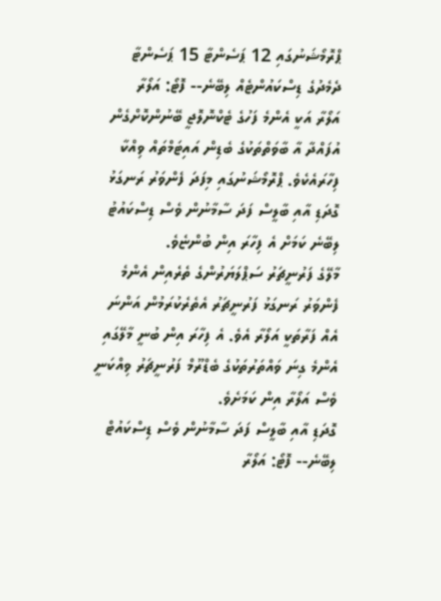ޕްރޮމޯޝަނުގައި 12 ޕަސެންޓާ 15 ޕަސެންޓާ ދެމެދުގެ ޑިސްކައުންޓެއް ލިބޭނެ-- ފޮޓޯ: އަލޯރާ
އަލޯރާ އަކީ އެންމެ ފަހުގެ ޓެކްނޮލޮޖީ ބޭނުންކޮށްގެން އުފައްދާ އާ ބާވަތްތަކުގެ ބެޑިން އައިޓަމްތައް ވިއްކާ ފިހާރައެކެވެ. ޕްރޮމޯޝަނުގައި މިފަދަ ފެންވަރު ރަނގަޅު ގޮދަޑި އާއި ބާލީސް ފަދަ ސާމާނުން ވެސް ޑިސްކައުޓު ލިބޭނެ ކަމަށް އެ ފިހާރަ އިން ބުންޏެވެ.
މާލޭގެ ފަރުނީޗަރު ސަޕްލަޔަރުންގެ ތެރެއިން އެންމެ ފެންވަރު ރަނގަޅު ފަރުނީޗަރު އެތެރެކުރަމުން އަންނަ އެއް ފަރާތަކީ އަލޯރާ އެވެ. އެ ފިހާރަ އިން ބުނީ މާލޭގައި އެންމެ ގިނަ ވައްތަރުތަކުގެ ބެޑްރޫމް ފަރުނީޗަރު ވިއްކަނީ ވެސް އަލޯރާ އިން ކަމަށެވެ.
ގޮދަޑި އާއި ބާލީސް ފަދަ ސާމާނުން ވެސް ޑިސްކައުޓް ލިބޭނެ-- ފޮޓޯ: އަލޯރާ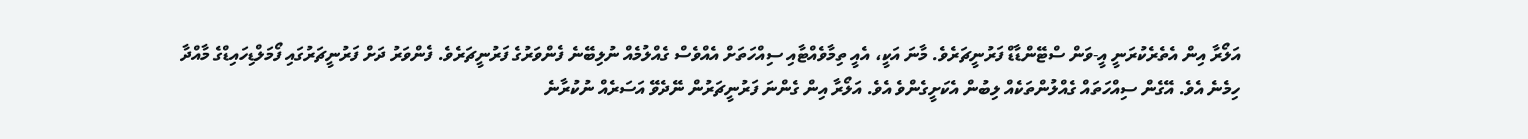އަލޯރާ އިން އެތެރެކުރަނީ އީ-ވަން ސްޓޭންޑާޑް ފަރުނީޗަރެވެ. މާނަ އަކީ، އެއީ ތިމާވެއްޓާއި ސިއްހަތަށް އެއްވެސް ގެއްލުމެއް ނުލިބޭނެ ފެންވަރުގެ ފަރުނީޗަރެވެ. ފެންވަރު ދަށް ފަރުނީޗަރުގައި ފޯމަލްޑިހައިޑްގެ މާއްދާ ހިމެނެ އެވެ. އޭގެން ސިއްހަތައް ގެއްލުންތަކެއް ލިބުން އެކަށީގެންވެ އެވެ. އަލޯރާ އިން ގެންނަ ފަރުނީޗަރުން ނޭދެވޭ އަސަރެއް ނުކުރާނެ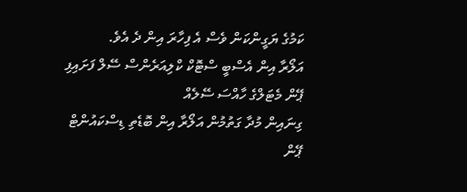ކަމުގެ ޔަގީންކަން ވެސް އެ ފިހާރަ އިން ދެ އެވެ.
އަލޯރާ އިން އެސްބީ ސްޓޮކް ކްލިއަރެންސް ސޭލް ފަށައިފި
ޕޭން މެޓަލްގެ ހާއްސަ ސޭލެއް
ގިނައިން މުދާ ގަތުމުން އަލޯރާ އިން ބޮޑެތި ޑިސްކައުންޓް
ޕޭން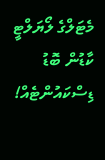މެޓަލްގެ ލޯޔަލްޓީ ކާޑުން ބޮޑު ޑިސްކައުންޓެއް!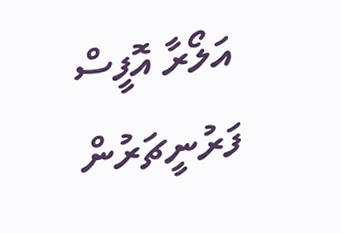އަލޯރާ އޮފީސް ފަރުނީޗަރުން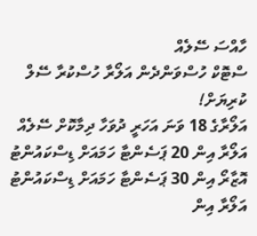ހާއްސަ ސޭލެއް
ސްޓޮކް ހުސްވަންދެން އަލޯރާ ހުސްކުރާ ސޭލް ކުރިޔަށް!
އަލޯރާގެ 18 ވަނަ އަހަރީ ދުވަހާ ދިމާކޮށް ސޭލެއް
އަލޯރާ އިން 20 ޕަސެންޓާ ހަމައަށް ޑިސްކައުންޓު
އޮޒާރޯ އިން 30 ޕަސެންޓާ ހަމައަށް ޑިސްކައުންޓު
އަލޯރާ އިން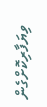ވިޔަފާރިކޮށްގެން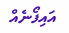އައިފޯނެއް